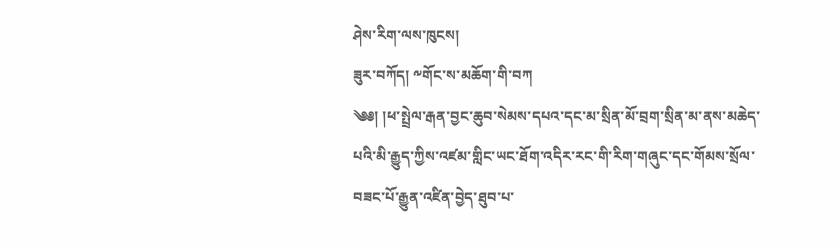ཤེས་རིག་ལས་ཁུངས།
ཟུར་བཀོད། ༸གོང་ས་མཆོག་གི་བཀ
༄༅། །ཕ་སྤྲེལ་རྒན་བྱང་ཆུབ་སེམས་དཔའ་དང་མ་སྲིན་མོ་བྲག་སྲིན་མ་ནས་མཆེད་པའི་མི་རྒྱུད་ཀྱིས་འཛམ་གླིང་ཡང་ཐོག་འདིར་རང་གི་རིག་གཞུང་དང་གོམས་སྲོལ་བཟང་པོ་རྒྱུན་འཛིན་བྱེད་ཐུབ་པ་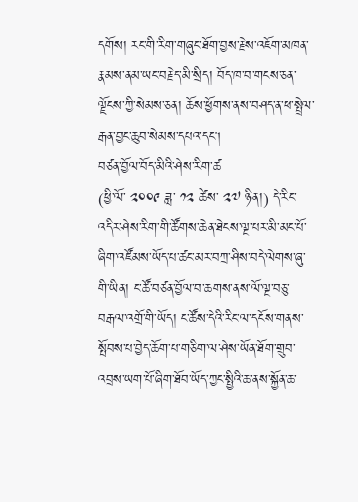དགོས། རང་གི་རིག་གཞུང་ཐོག་བྱས་རྗེས་འཇོག་མཁན་རྣམས་ནམ་ཡང་བརྗེད་མི་སྲིད། བོད་ཁ་བ་གངས་ཅན་ལྗོངས་ཀྱི་སེམས་ཅན། ཆོས་ཕྱོགས་ནས་བཤད་ན་ཕ་སྤྲེལ་རྒན་བྱང་ཆུབ་སེམས་དཔའ་དང།
བཙན་བྱོལ་བོད་མིའི་ཤེས་རིག་ཚ
(ཕྱི་ལོ་ ༢༠༠༩ ཟླ་ ༡༢ ཚེས་ ༢༧ ཉིན།) དེ་རིང་འདིར་ཤེས་རིག་གི་ཚོགས་ཆེན་ཐེངས་ལྔ་པར་མི་མང་པོ་ཞིག་འཛོམས་ཡོད་པ་ཚང་མར་བཀྲ་ཤིས་བདེ་ལེགས་ཞུ་གི་ཡིན། ང་ཚོ་བཙན་བྱོལ་བ་ཆགས་ནས་ལོ་ལྔ་བཅུ་བརྒལ་འགྲོ་གི་ཡོད། ང་ཚོས་དེའི་རིང་ལ་དངོས་གནས་སྤོབས་པ་བྱེད་ཆོག་པ་གཅིག་ལ་ཤེས་ཡོན་ཐོག་གྲུབ་འབྲས་ཡག་པོ་ཞིག་ཐོབ་ཡོད་ཀྱང་སྤྱིའི་ཆ་ནས་སྐྱོན་ཆ་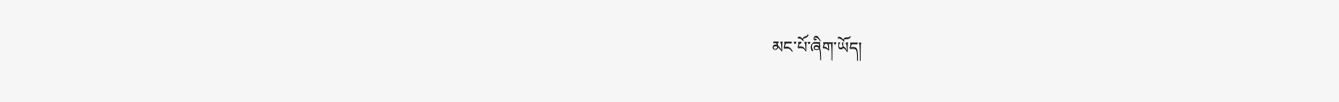མང་པོ་ཞིག་ཡོད།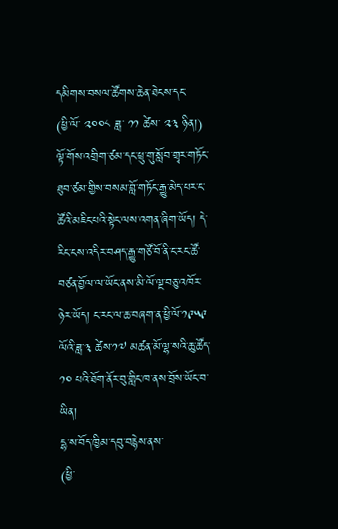དམིགས་བསལ་ཚོགས་ཆེན་ཐེངས་དང་
(ཕྱི་ལོ་ ༢༠༠༨ ཟླ་ ༡༡ ཚེས་ ༢༣ ཉིན།) ལྟོ་གོས་འགྲིག་ཙམ་དང་ཕྲུ་གུ་སློབ་གྲྭར་གཏོང་ཐུབ་ཙམ་གྱིས་བསམ་བློ་གཏོང་རྒྱུ་མེད་པར་ང་ཚོའི་མཇིང་པའི་སྟེང་ལས་འགན་ཞིག་ཡོད། དེ་རིང་ངས་འདིར་བཤད་རྒྱུ་གཙོ་བོ་ནི་ང་རང་ཚོ་བཙན་བྱོལ་ལ་ཡོང་ནས་མི་ལོ་ལྔ་བཅུ་འཁོར་ཉེར་ཡོད། ང་རང་ལ་ཆ་བཞག་ན་ཕྱི་ལོ་༡༩༥༩ ལོའི་ཟླ་༣ ཚེས་༡༧ མཚན་མོ་ལྷ་སའི་ཆུ་ཚོད་༡༠ པའི་ཐོག་ནོར་བུ་གླིང་ཁ་ནས་བྲོས་ཡོང་བ་ཡིན།
དྷ་ས་བོད་ཁྱིམ་དབུ་བརྙེས་ནས་
(ཕྱི་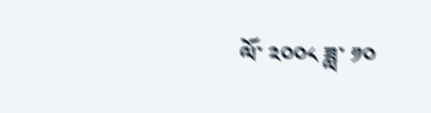ལོ་ ༢༠༠༨ ཟླ་ ༡༠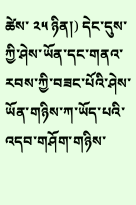ཚེས་ ༢༥ ཉིན།) དེང་དུས་ཀྱི་ཤེས་ཡོན་དང་གནའ་རབས་ཀྱི་བཟང་པོའི་ཤེས་ཡོན་གཉིས་ཀ་ཡོད་པའི་འདབ་གཤོག་གཉིས་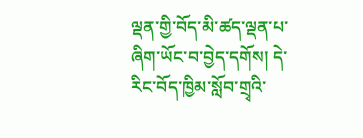ལྡན་གྱི་བོད་མི་ཚད་ལྡན་པ་ཞིག་ཡོང་བ་བྱེད་དགོས། དེ་རིང་བོད་ཁྱིམ་སློབ་གྲྭའི་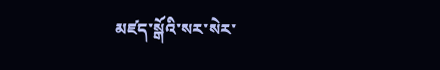མཛད་སྒོའི་སར་སེར་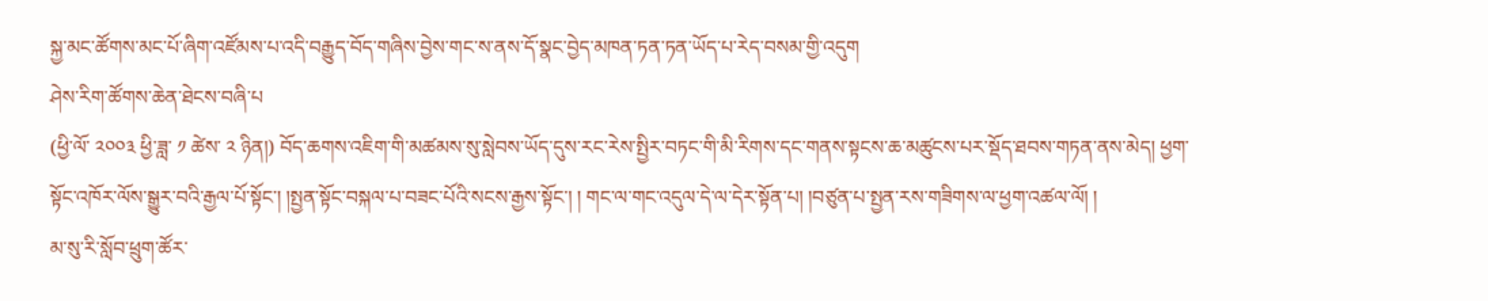སྐྱ་མང་ཚོགས་མང་པོ་ཞིག་འཛོམས་པ་འདི་བརྒྱུད་བོད་གཞིས་བྱེས་གང་ས་ནས་དོ་སྣང་བྱེད་མཁན་ཏན་ཏན་ཡོད་པ་རེད་བསམ་གྱི་འདུག
ཤེས་རིག་ཚོགས་ཆེན་ཐེངས་བཞི་པ
(ཕྱི་ལོ་ ༢༠༠༣ ཕྱི་ཟླ་ ༡ ཚེས་ ༢ ཉིན།) བོད་ཆགས་འཇིག་གི་མཚམས་སུ་སླེབས་ཡོད་དུས་རང་རེས་སྤྱིར་བཏང་གི་མི་རིགས་དང་གནས་སྟངས་ཆ་མཚུངས་པར་སྡོད་ཐབས་གཏན་ནས་མེད། ཕྱག་སྟོང་འཁོར་ལོས་སྒྱུར་བའི་རྒྱལ་པོ་སྟོང་། །སྤྱན་སྟོང་བསྐལ་པ་བཟང་པོའི་སངས་རྒྱས་སྟོང་། ། གང་ལ་གང་འདུལ་དེ་ལ་དེར་སྟོན་པ། །བཙུན་པ་སྤྱན་རས་གཟིགས་ལ་ཕྱག་འཚལ་ལོ། །
མ་སུ་རི་སློབ་ཕྲུག་ཚོར་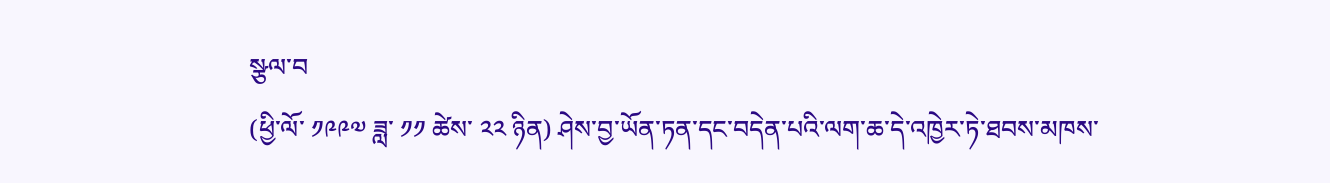སྩལ་བ
(ཕྱི་ལོ་ ༡༩༩༧ ཟླ་ ༡༡ ཚེས་ ༢༢ ཉིན) ཤེས་བྱ་ཡོན་ཏན་དང་བདེན་པའི་ལག་ཆ་དེ་འཁྱེར་ཏེ་ཐབས་མཁས་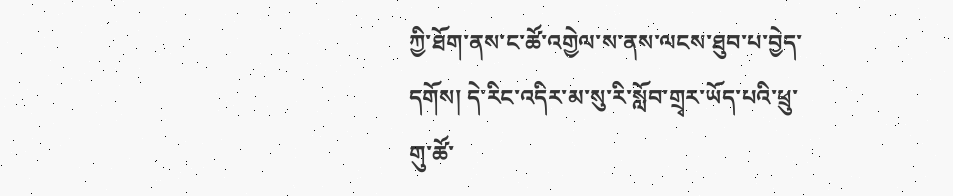ཀྱི་ཐོག་ནས་ང་ཚོ་འགྱེལ་ས་ནས་ལངས་ཐུབ་པ་བྱེད་དགོས། དེ་རིང་འདིར་མ་སུ་རི་སློབ་གྲྭར་ཡོད་པའི་ཕྲུ་གུ་ཚོ་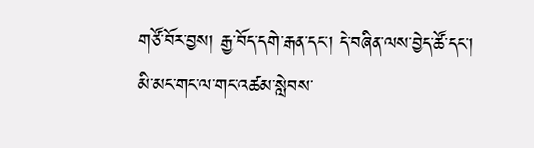གཙོ་བོར་བྱས། རྒྱ་བོད་དགེ་རྒན་དང་། དེ་བཞིན་ལས་བྱེད་ཚོ་དང་། མི་མང་གང་ལ་གང་འཚམ་སླེབས་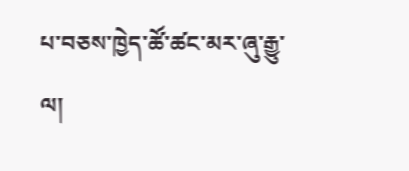པ་བཅས་ཁྱེད་ཚོ་ཚང་མར་ཞུ་རྒྱུ་ལ།